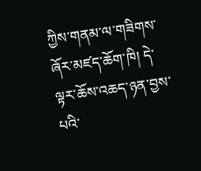ཀྱིས་གནམ་ལ་གཟིགས་ཞོར་མཛད་ཆོག་ཁི། དེ་ལྟར་ཆོས་འཆད་ཉན་བྱས་པའི་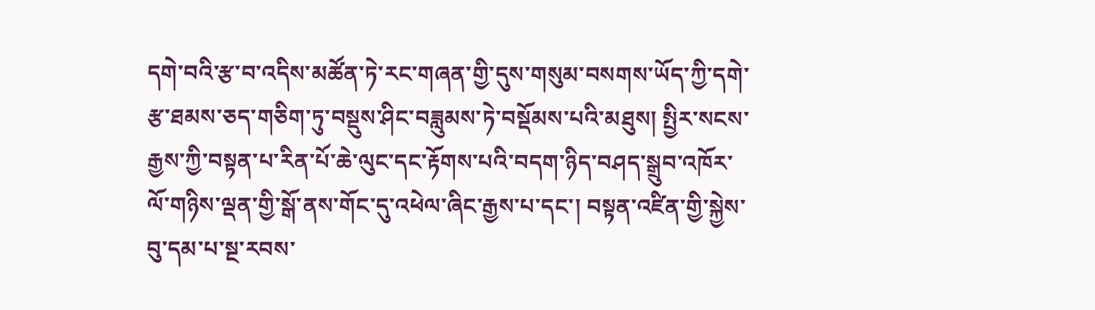དགེ་བའི་རྩ་བ་འདིས་མཚོན་ཏེ་རང་གཞན་གྱི་དུས་གསུམ་བསགས་ཡོད་ཀྱི་དགེ་རྩ་ཐམས་ཅད་གཅིག་ཏུ་བསྡུས་ཤིང་བཟླུམས་ཏེ་བསྡོམས་པའི་མཐུས། སྤྱིར་སངས་རྒྱས་ཀྱི་བསྟན་པ་རིན་པོ་ཆེ་ལུང་དང་རྟོགས་པའི་བདག་ཉིད་བཤད་སྒྲུབ་འཁོར་ལོ་གཉིས་ལྡན་གྱི་སྒོ་ནས་གོང་དུ་འཕེལ་ཞིང་རྒྱས་པ་དང་། བསྟན་འཛིན་གྱི་སྐྱེས་བུ་དམ་པ་སྔ་རབས་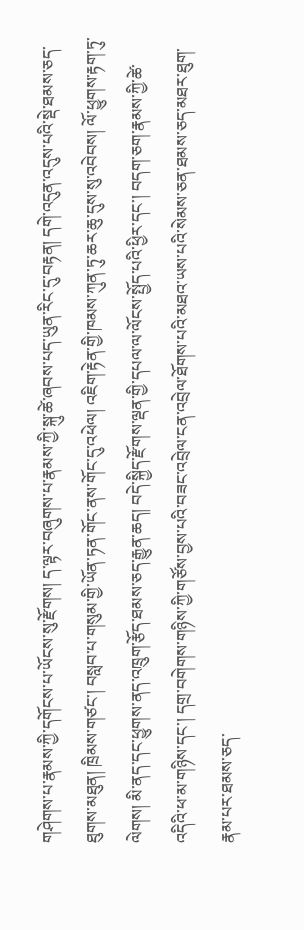གཤེགས་པ་རྣམས་ཀྱི་དགོངས་པ་ཡོངས་སུ་རྫོགས། ད་ལྟར་བཞུགས་པ་རྣམས་ཀྱི་སྐུ་ཚེ་ཞབས་པད་ཡུན་རིང་དུ་བརྟན། དགེ་འདུན་འདུས་པའི་སྡེ་ཐམས་ཅད་ཐུགས་མཐུན། ཁྲིམས་གཙང་། བསླབ་པ་གསུམ་གྱི་ཡོན་ཏན་གོང་ནས་གོང་དུ་འཕེལ། འཇིག་རྟེན་གྱི་ཁམས་ཀུན་ཏུ་ཆར་ཆུ་དུས་སུ་འབེབས། ལོ་ཕྱུགས་རྟག་ཏུ་ལེགས། མི་ནད་དང་ཕྱུགས་ནད་འཁྲུག་རྩོད་ཐམས་ཅད་རྒྱུན་ཆད། བདེ་སྐྱིད་རྫོགས་ལྡན་གྱི་དཔལ་ལ་ལོངས་སྤྱོད་པའི་ཕྱིར་དང་། བདག་ཅག་རྣམས་ཀྱི་ཚེ་འདིའི་ཕ་མ་གཉིས་དང་། དགྲ་བགེགས་གཉིས་ཀྱི་གཙོས་བྱས་པའི་བཟང་འབྲེལ་ངན་འབྲེལ་ཐོགས་པའི་མཐའ་ཡས་པའི་སེམས་ཅན་ཐམས་ཅད་མཐར་ཐུག་རྣམ་པར་ཐམས་ཅད་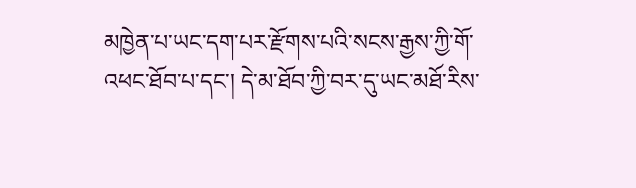མཁྱེན་པ་ཡང་དག་པར་རྫོགས་པའི་སངས་རྒྱས་ཀྱི་གོ་འཕང་ཐོབ་པ་དང་། དེ་མ་ཐོབ་ཀྱི་བར་དུ་ཡང་མཐོ་རིས་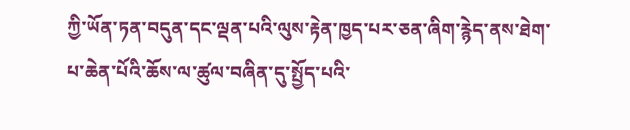ཀྱི་ཡོན་ཏན་བདུན་དང་ལྡན་པའི་ལུས་རྟེན་ཁྱད་པར་ཅན་ཞིག་རྙེད་ནས་ཐེག་པ་ཆེན་པོའི་ཆོས་ལ་ཚུལ་བཞིན་དུ་སྤྱོད་པའི་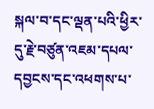སྐལ་བ་དང་ལྡན་པའི་ཕྱིར་དུ་རྗེ་བཙུན་འཇམ་དཔལ་དབྱངས་དང་འཕགས་པ་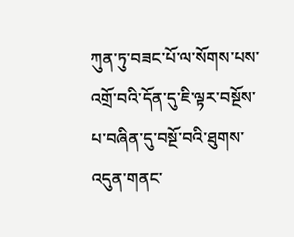ཀུན་ཏུ་བཟང་པོ་ལ་སོགས་པས་འགྲོ་བའི་དོན་དུ་ཇི་ལྟར་བསྔོས་པ་བཞིན་དུ་བསྔོ་བའི་ཐུགས་འདུན་གནང་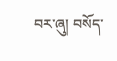བར་ཞུ། བསོད་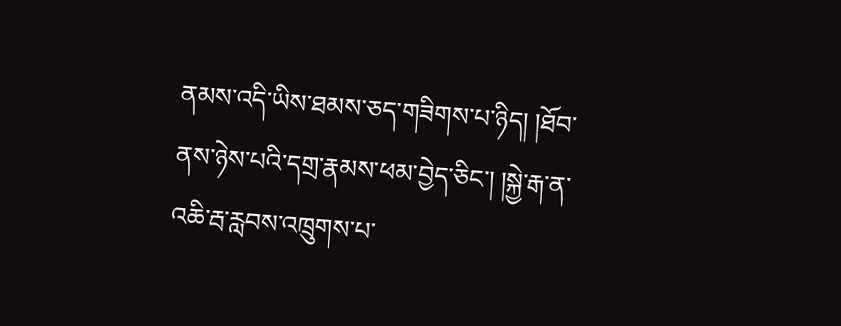ནམས་འདི་ཡིས་ཐམས་ཅད་གཟིགས་པ་ཉིད། །ཐོབ་ནས་ཉེས་པའི་དགྲ་རྣམས་ཕམ་བྱེད་ཅིང་། །སྐྱེ་རྒ་ན་འཆི་རྦ་རླབས་འཁྲུགས་པ་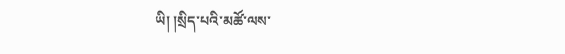ཡི། །སྲིད་པའི་མཚོ་ལས་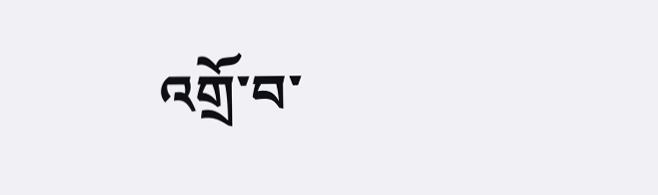འགྲོ་བ་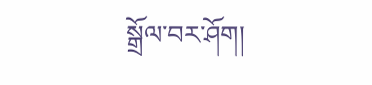སྒྲོལ་བར་ཤོག།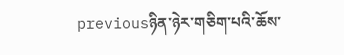previousཉིན་ཉེར་གཅིག་པའི་ཆོས་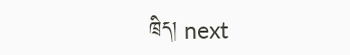ཁྲིད། next